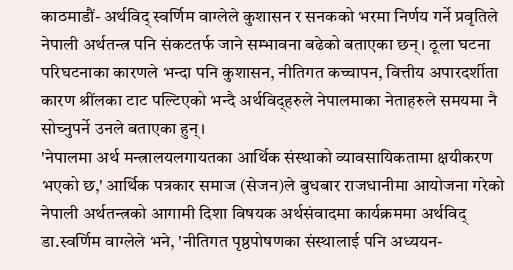काठमाडौं- अर्थविद् स्वर्णिम वाग्लेले कुशासन र सनकको भरमा निर्णय गर्ने प्रवृतिले नेपाली अर्थतन्त्र पनि संकटतर्फ जाने सम्भावना बढेको बताएका छन्। ठूला घटना परिघटनाका कारणले भन्दा पनि कुशासन, नीतिगत कच्चापन, वित्तीय अपारदर्शीता कारण श्रींलका टाट पल्टिएको भन्दै अर्थविद्हरुले नेपालमाका नेताहरुले समयमा नै सोच्नुपर्ने उनले बताएका हुन्।
'नेपालमा अर्थ मन्त्रालयलगायतका आर्थिक संस्थाको व्यावसायिकतामा क्षयीकरण भएको छ,' आर्थिक पत्रकार समाज (सेजन)ले बुधबार राजधानीमा आयोजना गरेको नेपाली अर्थतन्त्रको आगामी दिशा विषयक अर्थसंवादमा कार्यक्रममा अर्थविद् डा.स्वर्णिम वाग्लेले भने, 'नीतिगत पृष्ठपोषणका संस्थालाई पनि अध्ययन-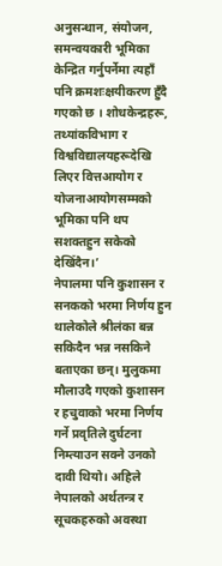अनुसन्धान, संयोजन, समन्वयकारी भूमिका केन्द्रित गर्नुपर्नेमा त्यहाँ पनि क्रमशःक्षयीकरण हुँदै गएको छ । शोधकेन्द्रहरू, तथ्यांकविभाग र विश्वविद्यालयहरूदेखि लिएर वित्तआयोग र योजनाआयोगसम्मको भूमिका पनि थप सशक्तहुन सकेको देखिँदैन।’
नेपालमा पनि कुशासन र सनकको भरमा निर्णय हुन थालेकोले श्रीलंका बन्न सकिदैन भन्न नसकिने बताएका छन्। मुलुकमा मौलाउदै गएको कुशासन र हचुवाको भरमा निर्णय गर्ने प्रवृतिले दुर्घटना निम्त्याउन सक्ने उनको दावी थियो। अहिले नेपालको अर्थतन्त्र र सूचकहरुको अवस्था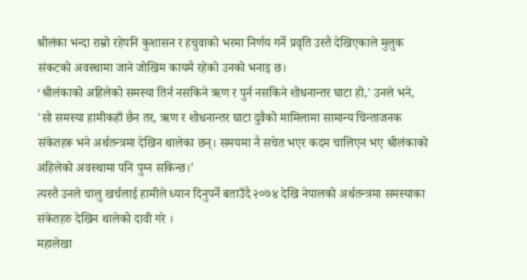श्रीलंका भन्दा राम्रो रहेपनि कुशासन र हचुवाको भरमा निर्णय गर्ने प्रवृति उस्तै देखिएकाले मुलुक संकटको अवस्थामा जाने जोखिम कायमै रहेको उनको भनाइ छ।
‘श्रीलंकाको अहिलेको समस्या तिर्न नसकिने ऋण र पुर्न नसकिने शोधनान्तर घाटा हो,' उनले भने, 'सो समस्या हामीकहाँ छैन तर, ऋण र शोधनान्तर घाटा दुवैको मामिलामा सामान्य चिन्ताजनक संकेतहरू भने अर्थतन्त्रमा देखिन थालेका छन्। समयमा नै सचेत भएर कदम चालिएन भए श्रीलंकाको अहिलेको अवस्थामा पनि पुग्न सकिन्छ।’
त्यस्तै उनले चालु खर्चलाई हामीले ध्यान दिनुपर्ने बताउँदै २०७४ देखि नेपालको अर्थतन्त्रमा समस्याका संकेतहरु देखिन थालेको दावी गरे ।
महालेखा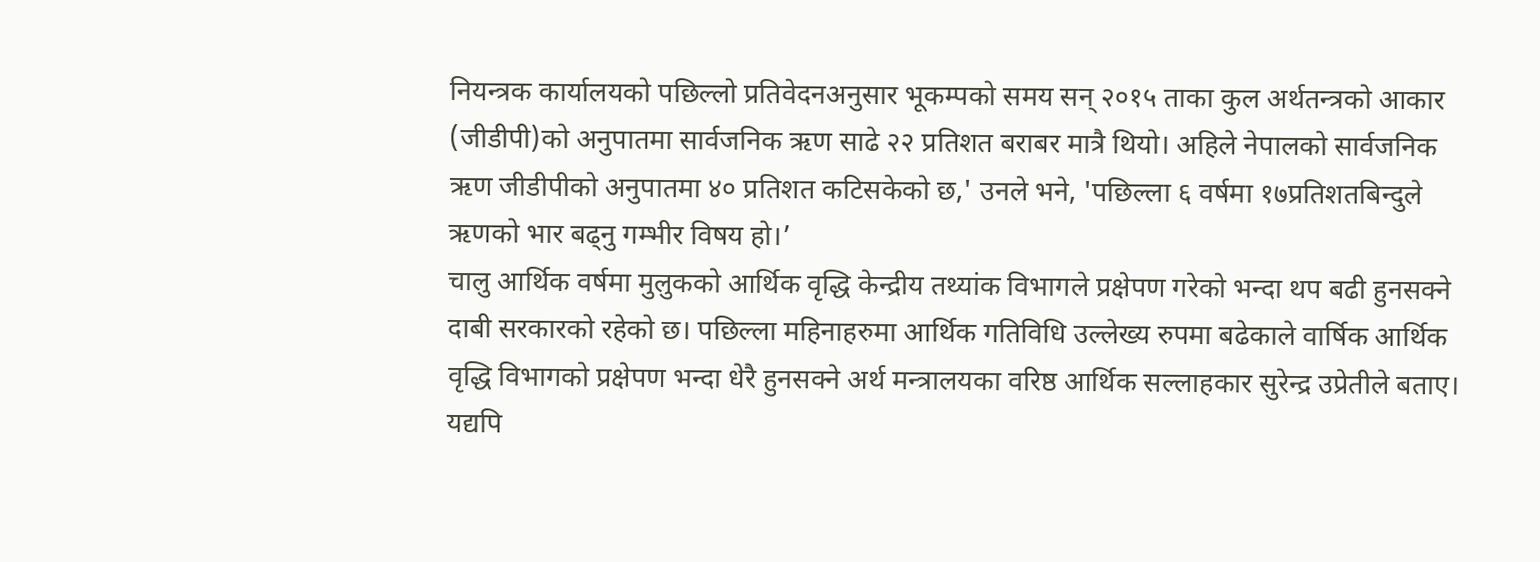नियन्त्रक कार्यालयको पछिल्लो प्रतिवेदनअनुसार भूकम्पको समय सन् २०१५ ताका कुल अर्थतन्त्रको आकार (जीडीपी)को अनुपातमा सार्वजनिक ऋण साढे २२ प्रतिशत बराबर मात्रै थियो। अहिले नेपालको सार्वजनिक ऋण जीडीपीको अनुपातमा ४० प्रतिशत कटिसकेको छ,' उनले भने, 'पछिल्ला ६ वर्षमा १७प्रतिशतबिन्दुले ऋणको भार बढ्नु गम्भीर विषय हो।’
चालु आर्थिक वर्षमा मुलुकको आर्थिक वृद्धि केन्द्रीय तथ्यांक विभागले प्रक्षेपण गरेको भन्दा थप बढी हुनसक्ने दाबी सरकारको रहेको छ। पछिल्ला महिनाहरुमा आर्थिक गतिविधि उल्लेख्य रुपमा बढेकाले वार्षिक आर्थिक वृद्धि विभागको प्रक्षेपण भन्दा धेरै हुनसक्ने अर्थ मन्त्रालयका वरिष्ठ आर्थिक सल्लाहकार सुरेन्द्र उप्रेतीले बताए।
यद्यपि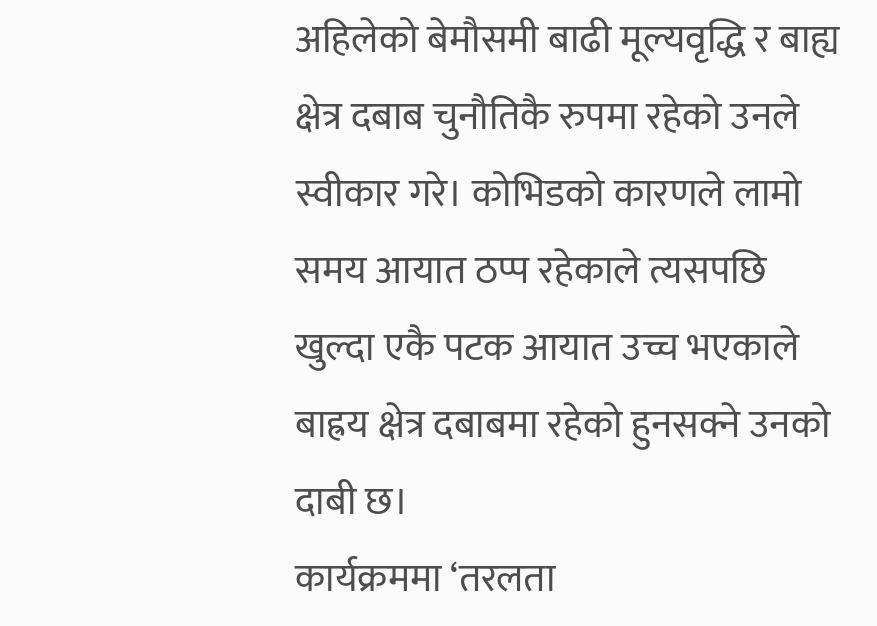अहिलेको बेमौसमी बाढी मूल्यवृद्धि र बाह्य क्षेत्र दबाब चुनौतिकै रुपमा रहेको उनले स्वीकार गरे। कोभिडको कारणले लामो समय आयात ठप्प रहेकाले त्यसपछि खुल्दा एकै पटक आयात उच्च भएकाले बाह्रय क्षेत्र दबाबमा रहेको हुनसक्ने उनको दाबी छ।
कार्यक्रममा ‘तरलता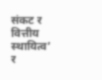संकट र वित्तीय स्थायित्व’ र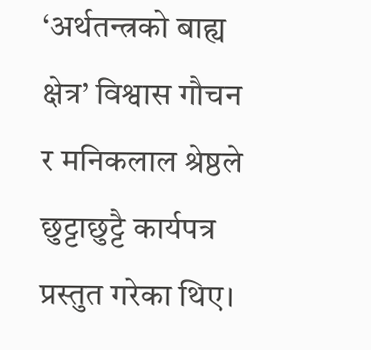‘अर्थतन्त्रको बाह्य क्षेत्र’ विश्वास गौचन र मनिकलाल श्रेष्ठले छुट्टाछुट्टै कार्यपत्र प्रस्तुत गरेका थिए।